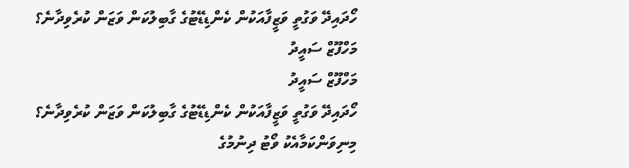ހޯދައިދޭ ވަގުތީ ވަޒީފާއަކުން ކެންޑިޑޭޓުގެ ގާބިލުކަން ވަޒަން ކުރެވިދާނެ؟
މަހްފޫޒް ސައީދު
މަހްފޫޒް ސައީދު
ހޯދައިދޭ ވަގުތީ ވަޒީފާއަކުން ކެންޑިޑޭޓުގެ ގާބިލުކަން ވަޒަން ކުރެވިދާނެ؟
މިނިވަންކަމާއެކު ވޯޓު ދިނުމުގެ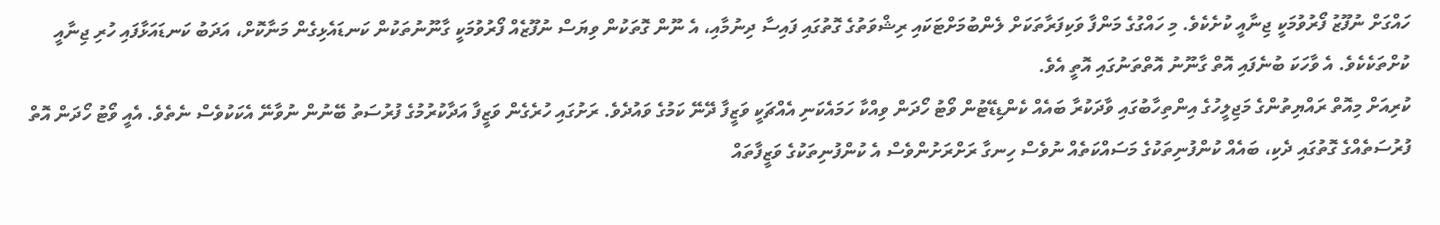ހައްގަށް ނުފޫޒު ފޯރުވުމަކީ ޖިނާއީ ކުށެކެވެ. މި ހައްގުގެ މަންފާ ވަކިފަރާތަކަށް ލެންބުމަށްޓަކައި ރިޝްވަތުގެ ގޮތުގައި ފައިސާ ދިނުމާއި، އެ ނޫން ގޮތަކުން ވިޔަސް ނުފޫޒެއް ފޯރުވުމަކީ ގާނޫނުތަކުން ކަނޑައެޅިގެން މަނާކޮށް، އަދަބު ކަނޑައަޅާފައި ހުރި ޖިނާއީ ކުށްތަކެކެވެ. އެ ވާހަކަ ބުނެފައި އޮތް ގާނޫނު އޮތްތަނުގައި އޮތީ އެވެ.
ކުރިއަށް މިއޮތް ރައްޔިތުންގެ މަޖިލީހުގެ އިންތިހާބުގައި ވާދަކުރާ ބައެއް ކެންޑިޑޭޓުން ވޯޓު ހޯދަން ވިއްކާ ހަމައެކަނި އެއްޗަކީ ވަޒީފާ ދޭނޭ ކަމުގެ ވައުދެވެ. ރަށުގައި ހުރެގެން ވަޒީފާ އަދާކުރުމުގެ ފުރުސަތު ބޭނުން ނުވާނޭ އެކަކުވެސް ނެތެވެ. އެއީ ވޯޓު ހޯދަން އޮތް ފުރުސަތެއްގެ ގޮތުގައި ދެކި، ބައެއް ކުންފުނިތަކުގެ މަސައްކަތެއް ނުވެސް ހިނގާ ރަށްރަށުންވެސް އެ ކުންފުނިތަކުގެ ވަޒީފާތައް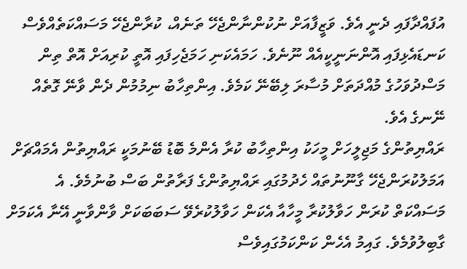އުފައްދާފައި ދެނީ އެވެ. ވަޒީފާއަށް ނުކުންނާންޖެހޭ ތަނެއް، ކުރާންޖެހޭ މަސައްކަތެއްވެސް ކަނޑައެޅިފައި އޮންނަނީކީއެއް ނޫނެވެ. ހަމައެކަނި ހަމަޖެހިފައި އޮތީ ކުރިއަށް އޮތް ތިން މަސްދުވަހުގެ މުއްދަތަށް މުސާރަ ލިބޭނޭ ކަމެވެ. އިންތިހާބު ނިމުމުން ދެން ވާނޭ ގޮތެއް ނޭނގެ އެވެ.
ރައްޔިތުންގެ މަޖިލީހަށް މީހަކު އިންތިހާބު ކުރާ އެންމެ ބޮޑު ބޭނުމަކީ ރައްޔިތުން އެމައްޗަށް އަމަލުކުރަންޖެހޭ ގާނޫނުތައް ހެދުމުގައި ރައްޔިތުންގެ ފަރާތުން ބަސް ބުނުމެވެ. އެ މަސައްކަތް ކުރަން ހަވާލުކުރާ މީހާއާ އެކަން ހަވާލުކުރެވޭ ސަބަބަކަށް ވާންވާނީ އޭނާ އެކަމަށް ގާބިލުވުމެވެ. ގައިމު އެހެން ކަންކަމުގައިވެސް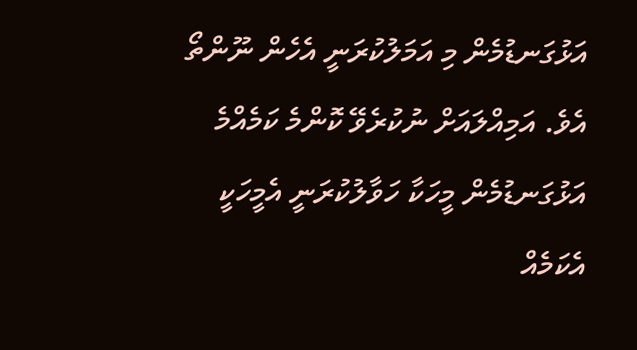އަޅުގަނޑުމެން މި އަމަލުކުރަނީ އެހެން ނޫންތޯ އެވެ. އަމިއްލައަށް ނުކުރެވޭ ކޮންމެ ކަމެއްމެ އަޅުގަނޑުމެން މީހަކާ ހަވާލުކުރަނީ އެމީހަކީ އެކަމެއް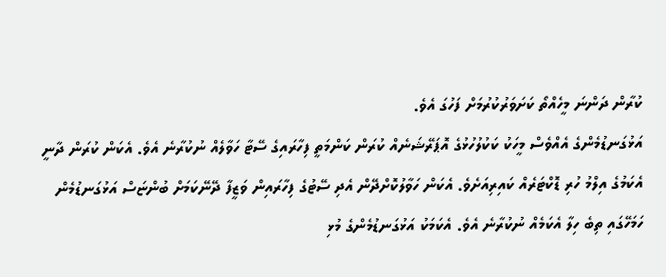ކުރާން ދަންނަ މީހެއްތޯ ކަށަވަރުކުރުމަށް ފަހުގަ އެވެ.
އަޅުގަނޑުމެންގެ އެއްވެސް މީހަކު ކަކުލުހުޅުގެ އޮޕަރޭޝަނެއް ކުރަން ކަންމަތީ ފިހާރައިގެ ސޭޓާ ހަވާލެއް ނުކުރާނެ އެވެ. އެކަން ކުރަން ދާނީ އެކަމުގެ އިލްމު ހުރި ޑޮކްޓަރެއް ކައިރިއަށެވެ. އެކަން ހަވާލުކޮށްދޭން އެދި ސޭޓުގެ ފިހާރައިން ވަޒީފާ ދޭނޭކަމަށް ބުންޏަސް އަޅުގަނޑުމެން ހަމަހޭގައި ތިބެ ހިލާ އެކަމެއް ނުކުރާނެ އެވެ. އެކަމަކު އަޅުގަނޑުމެންގެ މުޅި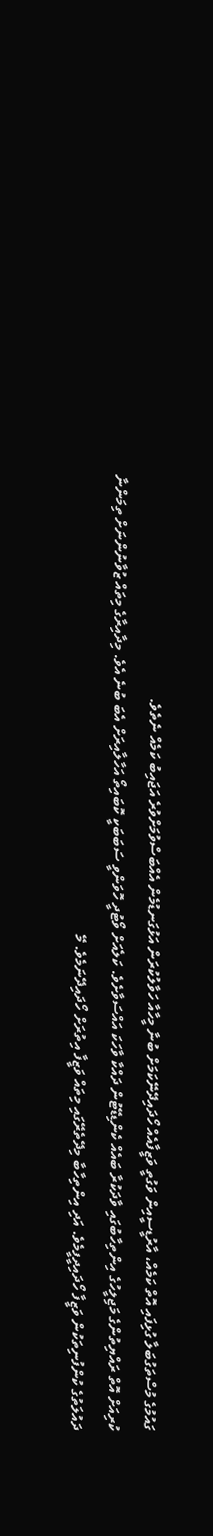ގައުމުގެ މުސްތަގުބަލާ ގުޅިފައި އޮތް ކަމެއް، އާރުޑީސީއިން ވަގުތީ ވަޒީފާއެއް ހޯދައިދޭނޭކަމަށް ބުނާ މީހާއާ ހަވާލުކުރަން އަޅުގަނޑުމެން އެއްބަސްވުމަށްވުރެ އަޖައިބު ކަމެއް ނެތެވެ.
ކުރިއަށް އޮތް ރައްޔިތުންގެ މަޖިލީހުގެ އިންތިހާބުގައި ވާދަކުރާ ބައެއް ކެންޑިޑޭޓުން ދައްކާ ވާހަކަ އައްސަވާށެވެ. ކަލެއަށް ވޯޓުދީ ހޮވަންވީ ސަބަބަކީ ކޮބައިތޯ އަހާލާއިރަށް އެބަ ބުނެ އެވެ. މިދާއިރާގެ މިތައް ޒުވާނުންނަށް ތިމަންނާ ދައުލަތުގެ ކުންފުނިތަކުން ވަޒީފާ ހޯދައިދީފީމެވެ. އަދި އިންތިހާބާ މިދޭތެރޭގައި މިތައް ވަޒީފާ އިތުރަށް ހޯދައިދޭނަމެވެ. މޭ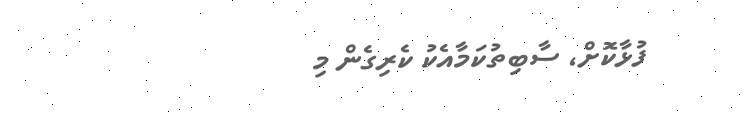ފުޅާކޮށް، ސާބިތުކަމާއެކު ކެރިގެން މި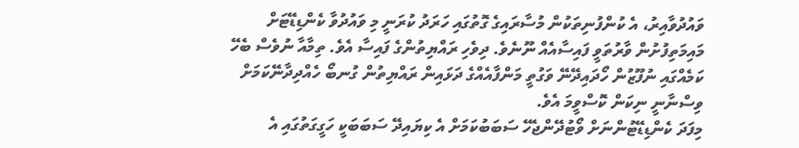ވައުދުވާއިރު، އެ ކުންފުނިތަކުން މުސާރައިގެ ގޮތުގައި ހަރަދު ކުރަނީ މި ވައުދުވާ ކެންޑިޑޭޓަށް މައިމަތިފުށުން ވާރުތަވީ ފައިސާއެއް ނޫނެވެ. ދިވެހި ރައްޔިތުންގެ ފައިސާ އެވެ. ތިމާއާ ނުވެސް ބެހޭ ކަމެއްގައި ނުފޫޒުން ހޯދައިދޭނޭ ވަގުތީ މަންފާއެއްގެ ދަޅައިން ރައްޔިތުން ގުނބޯ ހެއްދިދާނޭކަމަށް ވިސްނާނީ ނިކަން ކޮސްވީމަ އެވެ.
މިފަދަ ކެންޑިޑޭޓުންނަށް ވޯޓުދޭންޖެހޭ ސަބަބުކަމަށް އެ ކިޔައިދޭ ސަބަބަކީ ހަގީގަތުގައި އެ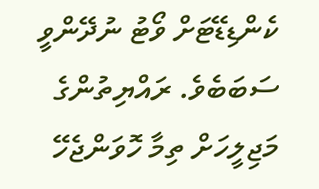ކެންޑިޑޭޓަށް ވޯޓު ނުދޭންވީ ސަބަބެވެ. ރައްޔިތުންގެ މަޖިލީހަށް ތިމާ ހޮވަންޖެހޭ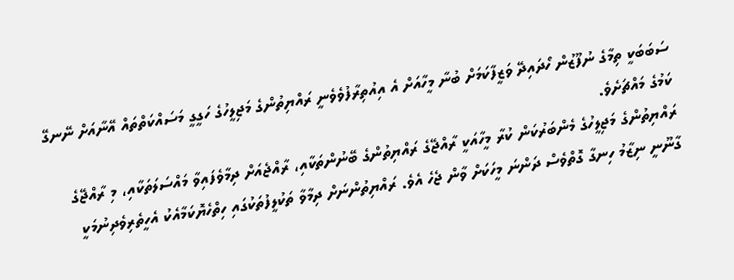ސަބަބަކީ ތިމާގެ ނުފޫޒުން ހޯދައިދޭ ވަޒީފާކަމަށް ބުނާ މީހާއަށް އެ އިއުތިރާފުވެވެނީ ރައްޔިތުންގެ މަޖިލީހުގެ ހަގީގީ މަސައްކަތްތައް އޭނާއަށް ނޭނގޭ ކަމުގެ މައްޗަށެވެ.
ރައްޔިތުންގެ މަޖިލީހުގެ މެންބަރުކަން ކުރާ މީހާއަކީ ރާއްޖޭގެ ރައްޔިތުންގެ ބޭނުންތަކާއި، ރާއްޖެއަށް ދިމާވެފައިވާ މައްސަލަތަކާއި، މި ރާއްޖޭގެ ގާނޫނީ ނިޒާމު ހިނގާ ގޮތްވެސް ދަންނަ މީހަކަށް ވާން ޖެހެ އެވެ. ރައްޔިތުންނަށް ދިމާވާ ތަކުލީފުތަކުގައި ހިތްހެޔޮކަމާއެކު އެހީތެރިވެދިނުމަކީ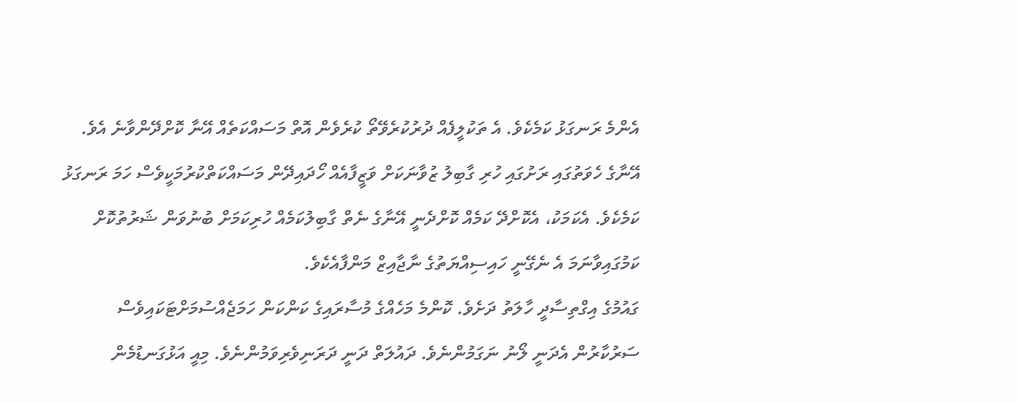އެންމެ ރަނގަޅު ކަމެކެވެ. އެ ތަކުލީފެއް ދުރުކުރެވޭތޯ ކުރެވެން އޮތް މަސައްކަތެއް އޭނާ ކޮށްދޭންވާނެ އެވެ. އޭނާގެ ހެވަތުގައި ރަށުގައި ހުރި ގާބިލު ޒުވާނަކަށް ވަޒީފާއެއް ހޯދައިދޭން މަސައްކަތްކުރުމަކީވެސް ހަމަ ރަނގަޅު ކަމެކެވެ. އެކަމަކު، އެކޮށްދޭ ކަމެއް ކޮށްދެނީ އޭނާގެ ނެތް ގާބިލުކަމެއް ހުރިކަމަށް ބުނުވަން ޝަރުތުކޮށް ކަމުގައިވާނަމަ އެ ނެގޭނީ ހައިސިއްޔަތުގެ ނާޖާއިޒް މަންފާއެކެވެ.
ގައުމުގެ އިގްތިސާދީ ހާލަތު ދަށެވެ. ކޮންމެ މަހެއްގެ މުސާރައިގެ ކަންކަން ހަމަޖެއްސުމަށްޓަކައިވެސް ސަރުކާރުން އެދަނީ ލޯނު ނަގަމުންނެވެ. ދައުލަތް ދަނީ ދަރަނިވެރިވަމުންނެވެ. މިއީ އަޅުގަނޑުމެން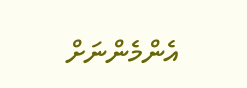އެންމެންނަށް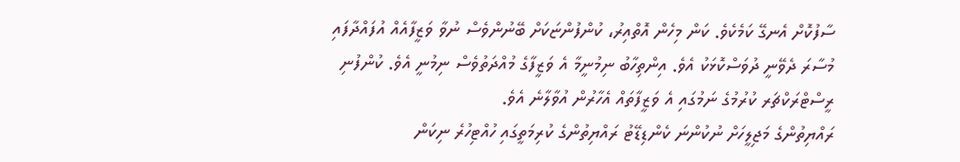ސާފުކޮށް އެނގޭ ކަމެކެވެ. ކަން މިހެން އޮތްއިރު، ކުންފުންޏަކަށް ބޭނުންވެސް ނުވާ ވަޒީފާއެއް އުފައްދާފައި މުސާރަ ދެވޭނީ ދުވަސްކޮޅަކު އެވެ. އިންތިހާބު ނިމުނީމާ އެ ވަޒީފާގެ މުއްދަތުވެސް ނިމުނީ އެވެ. ކުންފުނި ރީސްޓްރަކްޗަރ ކުރުމުގެ ނަމުގައި އެ ވަޒީފާތައް އެހާރުން އުވާލާނެ އެވެ.
ރައްޔިތުންގެ މަޖިލީހަށް ނުކުންނަ ކެންޑިޑޭޓު ރައްޔިތުންގެ ކުރިމަތީގައި ހުއްޓިހުރެ ނިކަން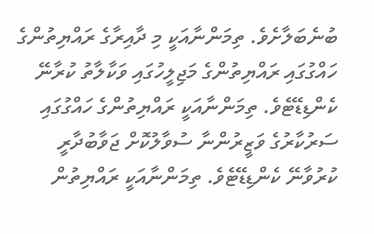ބުނެބަލާށެވެ. ތިމަންނާއަކީ މި ދާއިރާގެ ރައްޔިތުންގެ ހައްގުގައި ރައްޔިތުންގެ މަޖިލީހުގައި ވަކާލާތު ކުރާނޭ ކެންޑިޑޭޓެވެ. ތިމަންނާއަކީ ރައްޔިތުންގެ ހައްގުގައި ސަރުކާރުގެ ވަޒީރުންނާ ސުވާލުކޮށް ޖަވާބުދާރީ ކުރުވާނޭ ކެންޑިޑޭޓެވެ. ތިމަންނާއަކީ ރައްޔިތުން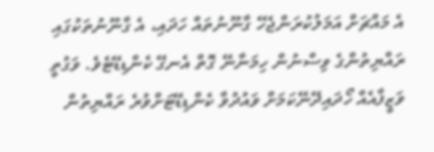އެ މައްޗަށް އަމަލުކުރަންޖެހޭ ގާނޫނުތައް ހަދައި، އެ ގާނޫނުތަކުގައި ރައްޔިތުންގެ ވިސްނުން ހިމަނާނޭ ގޮތް އެނގޭ ކެންޑިޑޭޓެވެ. ވަގުތީ ވަޒީފާއެއް ހޯދައިދޭނޭކަމަށް ވައުދުވާ ކެންޑިޑޭޓަށްވުރެ ރައްޔިތުން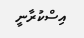އިސްކުރާނީ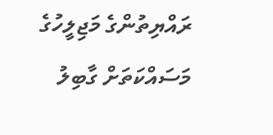ރައްޔިތުންގެ މަޖިލީހުގެ މަސައްކަތަށް ގާބިލު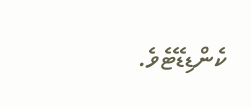ކެންޑިޑޭޓެވެ.